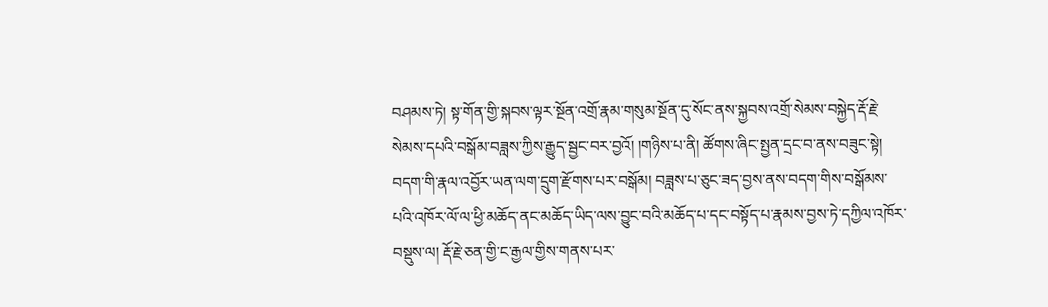བཤམས་ཏེ། སྟ་གོན་གྱི་སྐབས་ལྟར་སྔོན་འགྲོ་རྣམ་གསུམ་སྔོན་དུ་སོང་ནས་སྐྱབས་འགྲོ་སེམས་བསྐྱེད་རྡོ་རྗེ་སེམས་དཔའི་བསྒོམ་བཟླས་ཀྱིས་རྒྱུད་སྦྱང་བར་བྱའོ། །གཉིས་པ་ནི། ཚོགས་ཞིང་སྤྱན་དྲང་བ་ནས་བཟུང་སྟེ། བདག་གི་རྣལ་འབྱོར་ཡན་ལག་དྲུག་རྫོགས་པར་བསྒོམ། བཟླས་པ་ཅུང་ཟད་བྱས་ནས་བདག་གིས་བསྒོམས་པའི་འཁོར་ལོ་ལ་ཕྱི་མཆོད་ནང་མཆོད་ཡིད་ལས་བྱུང་བའི་མཆོད་པ་དང་བསྟོད་པ་རྣམས་བྱས་ཏེ་དཀྱིལ་འཁོར་བསྡུས་ལ། རྡོ་རྗེ་ཅན་གྱི་ང་རྒྱལ་གྱིས་གནས་པར་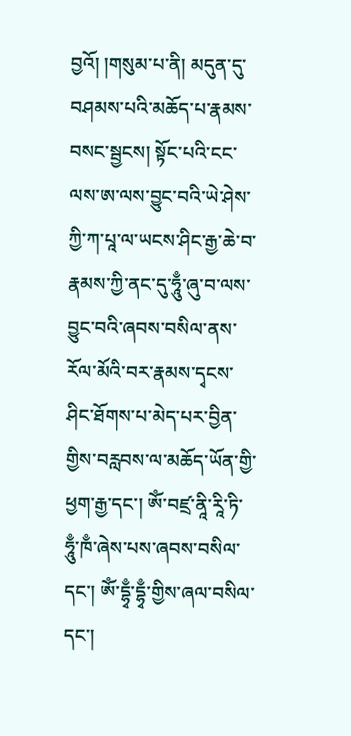བྱའོ། །གསུམ་པ་ནི། མདུན་དུ་བཤམས་པའི་མཆོད་པ་རྣམས་བསང་སྦྱངས། སྟོང་པའི་ངང་ལས་ཨ་ལས་བྱུང་བའི་ཡེ་ཤེས་ཀྱི་ཀ་པཱ་ལ་ཡངས་ཤིང་རྒྱ་ཆེ་བ་རྣམས་ཀྱི་ནང་དུ་ཧཱུྃ་ཞུ་བ་ལས་བྱུང་བའི་ཞབས་བསིལ་ནས་རོལ་མོའི་བར་རྣམས་དྭངས་ཤིང་ཐོགས་པ་མེད་པར་བྱིན་གྱིས་བརླབས་ལ་མཆོད་ཡོན་གྱི་ཕྱག་རྒྱ་དང་། ཨོཾ་བཛྲ་ནཱི་རཱི་ཏི་ཧཱུྃ་ཁྃ་ཞེས་པས་ཞབས་བསིལ་དང་། ཨོཾ་དྷྭྃ་དྷྭྃ་གྱིས་ཞལ་བསིལ་དང་།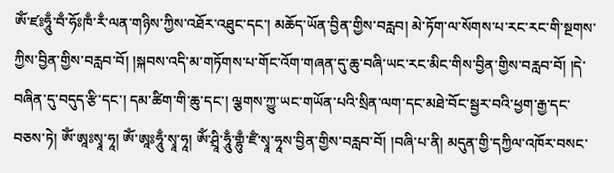ཨོཾ་ཛཿཧཱུྃ་བྃ་ཧོཿཁྃ་རྃ་ལན་གཉིས་ཀྱིས་འཐོར་འཐུང་དང་། མཆོད་ཡོན་བྱིན་གྱིས་བརླབ། མེ་ཏོག་ལ་སོགས་པ་རང་རང་གི་སྔགས་ཀྱིས་བྱིན་གྱིས་བརླབ་བོ། །སྐབས་འདི་མ་གཏོགས་པ་གོང་འོག་གཞན་དུ་ཆུ་བཞི་ཡང་རང་མིང་གིས་བྱིན་གྱིས་བརླབ་བོ། །དེ་བཞིན་དུ་བདུད་རྩི་དང་། དམ་ཚིག་གི་ཆུ་དང་། ལྕགས་ཀྱུ་ཡང་གཡོན་པའི་སྲིན་ལག་དང་མཐེ་བོང་སྦྱར་བའི་ཕྱག་རྒྱ་དང་བཅས་ཏེ། ཨོཾ་ཨཱཿསྭཱ་ཧཱ། ཨོཾ་ཨཱཿཧཱུྃ་སྭཱ་ཧཱ། ཨོཾ་ཤྲཱི་ཧཱུྃ་གྷུྃ་ཛྃ་སྭཱ་ཧཱས་བྱིན་གྱིས་བརླབ་བོ། །བཞི་པ་ནི། མདུན་གྱི་དཀྱིལ་འཁོར་བསང་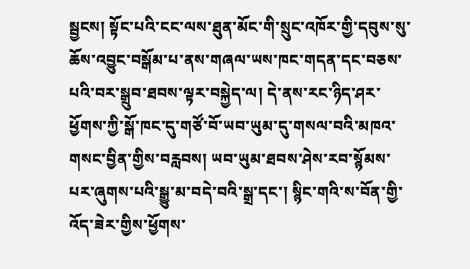སྦྱངས། སྟོང་པའི་ངང་ལས་ཐུན་མོང་གི་སྲུང་འཁོར་གྱི་དབུས་སུ་ཆོས་འབྱུང་བསྒོམ་པ་ནས་གཞལ་ཡས་ཁང་གདན་དང་བཅས་པའི་བར་སྒྲུབ་ཐབས་ལྟར་བསྐྱེད་ལ། དེ་ནས་རང་ཉིད་ཤར་ཕྱོགས་ཀྱི་སྒོ་ཁང་དུ་གཙོ་བོ་ཡབ་ཡུམ་དུ་གསལ་བའི་མཁའ་གསང་བྱིན་གྱིས་བརླབས། ཡབ་ཡུམ་ཐབས་ཤེས་རབ་སྙོམས་པར་ཞུགས་པའི་སྒྱུ་མ་བདེ་བའི་སྒྲ་དང་། སྙིང་གའི་ས་བོན་གྱི་འོད་ཟེར་གྱིས་ཕྱོགས་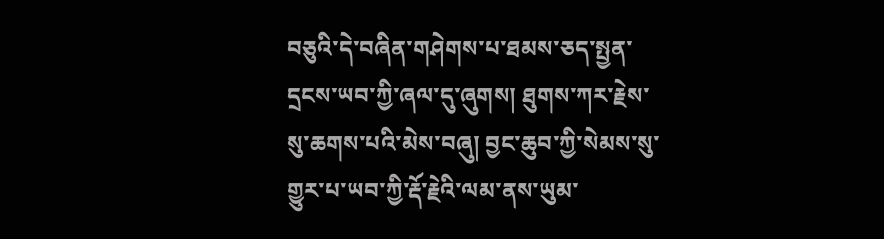བཅུའི་དེ་བཞིན་གཤེགས་པ་ཐམས་ཅད་སྤྱན་དྲངས་ཡབ་ཀྱི་ཞལ་དུ་ཞུགས། ཐུགས་ཀར་རྗེས་སུ་ཆགས་པའི་མེས་བཞུ། བྱང་ཆུབ་ཀྱི་སེམས་སུ་གྱུར་པ་ཡབ་ཀྱི་རྡོ་རྗེའི་ལམ་ནས་ཡུམ་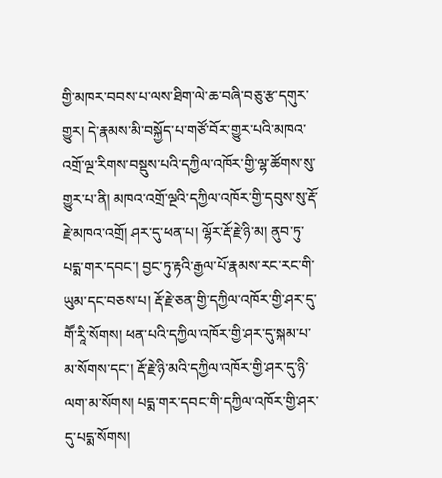གྱི་མཁར་བབས་པ་ལས་ཐིག་ལེ་ཆ་བཞི་བཅུ་རྩ་དགུར་གྱུར། དེ་རྣམས་མི་བསྐྱོད་པ་གཙོ་བོར་གྱུར་པའི་མཁའ་འགྲོ་ལྔ་རིགས་བསྡུས་པའི་དཀྱིལ་འཁོར་གྱི་ལྷ་ཚོགས་སུ་གྱུར་པ་ནི། མཁའ་འགྲོ་ལྔའི་དཀྱིལ་འཁོར་གྱི་དབུས་སུ་རྡོ་རྗེ་མཁའ་འགྲོ། ཤར་དུ་ཕན་པ། ལྷོར་རྡོ་རྗེ་ཉི་མ། ནུབ་ཏུ་པདྨ་གར་དབང་། བྱང་ཏུ་རྟའི་རྒྱལ་པོ་རྣམས་རང་རང་གི་ཡུམ་དང་བཅས་པ། རྡོ་རྗེ་ཅན་གྱི་དཀྱིལ་འཁོར་གྱི་ཤར་དུ་གཽ་རཱི་སོགས། ཕན་པའི་དཀྱིལ་འཁོར་གྱི་ཤར་དུ་སྐམ་པ་མ་སོགས་དང་། རྡོ་རྗེ་ཉི་མའི་དཀྱིལ་འཁོར་གྱི་ཤར་དུ་ཉི་ལག་མ་སོགས། པདྨ་གར་དབང་གི་དཀྱིལ་འཁོར་གྱི་ཤར་དུ་པདྨ་སོགས།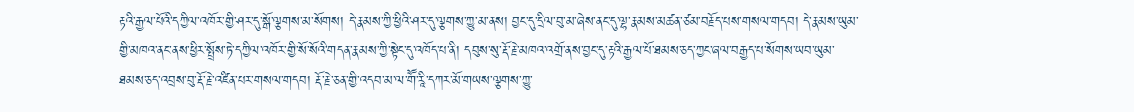རྟའི་རྒྱལ་པོའི་དཀྱིལ་འཁོར་གྱི་ཤར་དུ་སྒོ་ལྕགས་མ་སོགས། དེ་རྣམས་ཀྱི་ཕྱིའི་ཤར་དུ་ལྕགས་ཀྱུ་མ་ནས། བྱང་དུ་དྲིལ་བུ་མ་ཞེས་ནང་དུ་ལྷ་རྣམས་མཚན་ཙམ་བརྗོད་པས་གསལ་གདབ། དེ་རྣམས་ཡུམ་གྱི་མཁའ་ནང་ནས་ཕྱིར་སྤྲོས་ཏེ་དཀྱིལ་འཁོར་གྱི་སོ་སོའི་གདན་རྣམས་ཀྱི་སྟེང་དུ་འཁོད་པ་ནི། དབུས་སུ་རྡོ་རྗེ་མཁའ་འགྲོ་ནས་བྱང་དུ་རྟའི་རྒྱལ་པོ་ཐམས་ཅད་ཀྱང་ཞལ་བརྒྱད་པ་སོགས་ཡབ་ཡུམ་ཐམས་ཅད་འབྲས་བུ་རྡོ་རྗེ་འཛིན་པར་གསལ་གདབ། རྡོ་རྗེ་ཅན་གྱི་འདབ་མ་ལ་གཽ་རཱི་དཀར་མོ་གཡས་ལྕགས་ཀྱུ་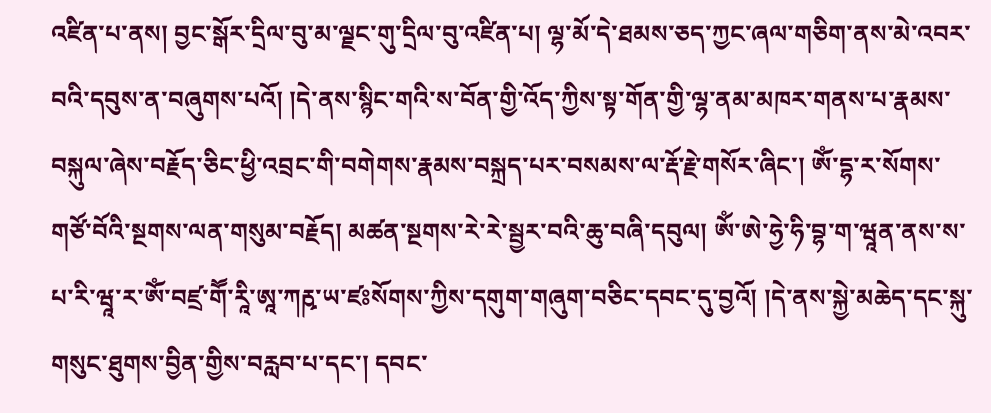འཛིན་པ་ནས། བྱང་སྒོར་དྲིལ་བུ་མ་ལྗང་གུ་དྲིལ་བུ་འཛིན་པ། ལྷ་མོ་དེ་ཐམས་ཅད་ཀྱང་ཞལ་གཅིག་ནས་མེ་འབར་བའི་དབུས་ན་བཞུགས་པའོ། །དེ་ནས་སྙིང་གའི་ས་བོན་གྱི་འོད་ཀྱིས་སྟ་གོན་གྱི་ལྷ་ནམ་མཁར་གནས་པ་རྣམས་བསྐུལ་ཞེས་བརྗོད་ཅིང་ཕྱི་འབྲང་གི་བགེགས་རྣམས་བསྐྲད་པར་བསམས་ལ་རྡོ་རྗེ་གསོར་ཞིང་། ཨོཾ་དྷ་ར་སོགས་གཙོ་བོའི་སྔགས་ལན་གསུམ་བརྗོད། མཚན་སྔགས་རེ་རེ་སྦྱར་བའི་ཆུ་བཞི་དབུལ། ཨོཾ་ཨེ་ཧྱེ་ཧི་བྷ་ག་ཝཱན་ནས་ས་པ་རི་ཝཱ་ར་ཨོཾ་བཛྲ་གཽ་རཱི་ཨཱ་ཀརྵ་ཡ་ཛཿསོགས་ཀྱིས་དགུག་གཞུག་བཅིང་དབང་དུ་བྱའོ། །དེ་ནས་སྐྱེ་མཆེད་དང་སྐུ་གསུང་ཐུགས་བྱིན་གྱིས་བརླབ་པ་དང་། དབང་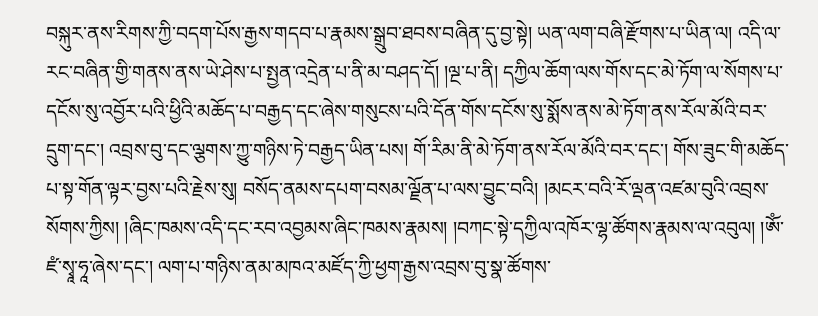བསྐུར་ནས་རིགས་ཀྱི་བདག་པོས་རྒྱས་གདབ་པ་རྣམས་སྒྲུབ་ཐབས་བཞིན་དུ་བྱ་སྟེ། ཡན་ལག་བཞི་རྫོགས་པ་ཡིན་ལ། འདི་ལ་རང་བཞིན་གྱི་གནས་ནས་ཡེ་ཤེས་པ་སྤྱན་འདྲེན་པ་ནི་མ་བཤད་དོ། །ལྔ་པ་ནི། དཀྱིལ་ཆོག་ལས་གོས་དང་མེ་ཏོག་ལ་སོགས་པ་དངོས་སུ་འབྱོར་པའི་ཕྱིའི་མཆོད་པ་བརྒྱད་དང་ཞེས་གསུངས་པའི་དོན་གོས་དངོས་སུ་སྨོས་ནས་མེ་ཏོག་ནས་རོལ་མོའི་བར་དྲུག་དང་། འབྲས་བུ་དང་ལྕགས་ཀྱུ་གཉིས་ཏེ་བརྒྱད་ཡིན་པས། གོ་རིམ་ནི་མེ་ཏོག་ནས་རོལ་མོའི་བར་དང་། གོས་ཟུང་གི་མཆོད་པ་སྟ་གོན་ལྟར་བྱས་པའི་རྗེས་སུ། བསོད་ནམས་དཔག་བསམ་ལྗོན་པ་ལས་བྱུང་བའི། །མངར་བའི་རོ་ལྡན་འཛམ་བུའི་འབྲས་སོགས་ཀྱིས། །ཞིང་ཁམས་འདི་དང་རབ་འབྱམས་ཞིང་ཁམས་རྣམས། །བཀང་སྟེ་དཀྱིལ་འཁོར་ལྷ་ཚོགས་རྣམས་ལ་འབུལ། །ཨོཾ་ཛཾ་སྭཱ་ཧཱ་ཞེས་དང་། ལག་པ་གཉིས་ནམ་མཁའ་མཛོད་ཀྱི་ཕྱག་རྒྱས་འབྲས་བུ་སྣ་ཚོགས་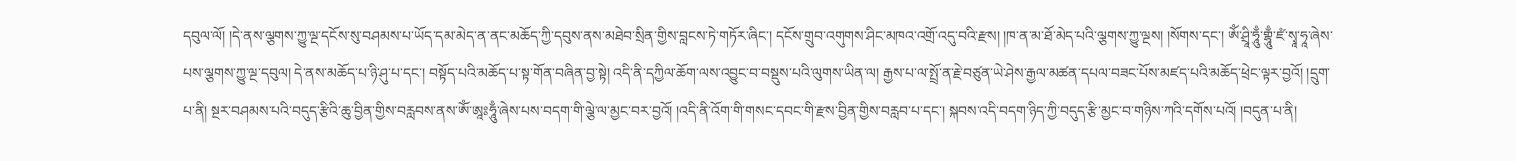དབུལ་ལོ། །དེ་ནས་ལྕགས་ཀྱུ་ལྔ་དངོས་སུ་བཤམས་པ་ཡོད་དམ་མེད་ན་ནང་མཆོད་ཀྱི་དབུས་ནས་མཐེབ་སྲིན་གྱིས་བླངས་ཏེ་གཏོར་ཞིང་། དངོས་གྲུབ་འགུགས་ཤིང་མཁའ་འགྲོ་འདུ་བའི་རྫས། །ཁ་ན་མ་ཐོ་མེད་པའི་ལྕགས་ཀྱུ་ལྔས། །སོགས་དང་། ཨོཾ་ཤྲཱི་ཧཱུྃ་གྷཱུྃ་ཛཾ་སྭཱ་ཧཱ་ཞེས་པས་ལྕགས་ཀྱུ་ལྔ་དབུལ། དེ་ནས་མཆོད་པ་ཉི་ཤུ་པ་དང་། བསྟོད་པའི་མཆོད་པ་སྟ་གོན་བཞིན་བྱ་སྟེ། འདི་ནི་དཀྱིལ་ཆོག་ལས་འབྱུང་བ་བསྡུས་པའི་ལུགས་ཡིན་ལ། རྒྱས་པ་ལ་སྤྲོ་ན་རྗེ་བཙུན་ཡེ་ཤེས་རྒྱལ་མཚན་དཔལ་བཟང་པོས་མཛད་པའི་མཆོད་ཕྲེང་ལྟར་བྱའོ། །དྲུག་པ་ནི། སྔར་བཤམས་པའི་བདུད་རྩིའི་ཆུ་བྱིན་གྱིས་བརླབས་ནས་ཨོཾ་ཨཱཿཧཱུྃ་ཞེས་པས་བདག་གི་ལྕེ་ལ་མྱང་བར་བྱའོ། །འདི་ནི་འོག་གི་གསང་དབང་གི་རྫས་བྱིན་གྱིས་བརླབ་པ་དང་། སྐབས་འདི་བདག་ཉིད་ཀྱི་བདུད་རྩི་མྱང་བ་གཉིས་ཀའི་དགོས་པའོ། །བདུན་པ་ནི།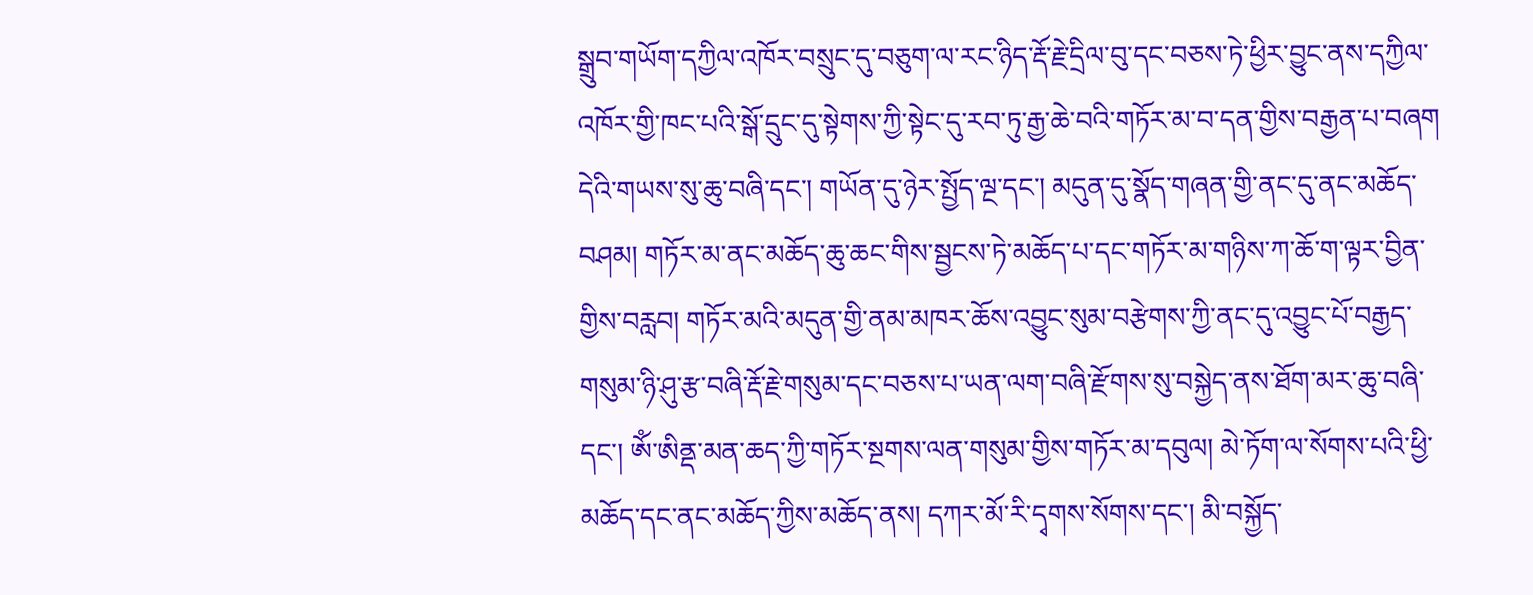སྒྲུབ་གཡོག་དཀྱིལ་འཁོར་བསྲུང་དུ་བཅུག་ལ་རང་ཉིད་རྡོ་རྗེ་དྲིལ་བུ་དང་བཅས་ཏེ་ཕྱིར་བྱུང་ནས་དཀྱིལ་འཁོར་གྱི་ཁང་པའི་སྒོ་དྲུང་དུ་སྟེགས་ཀྱི་སྟེང་དུ་རབ་ཏུ་རྒྱ་ཆེ་བའི་གཏོར་མ་བ་དན་གྱིས་བརྒྱན་པ་བཞག དེའི་གཡས་སུ་ཆུ་བཞི་དང་། གཡོན་དུ་ཉེར་སྤྱོད་ལྔ་དང་། མདུན་དུ་སྣོད་གཞན་གྱི་ནང་དུ་ནང་མཆོད་བཤམ། གཏོར་མ་ནང་མཆོད་ཆུ་ཆང་གིས་སྦྱངས་ཏེ་མཆོད་པ་དང་གཏོར་མ་གཉིས་ཀ་ཆོ་ག་ལྟར་བྱིན་གྱིས་བརླབ། གཏོར་མའི་མདུན་གྱི་ནམ་མཁར་ཆོས་འབྱུང་སུམ་བརྩེགས་ཀྱི་ནང་དུ་འབྱུང་པོ་བརྒྱད་གསུམ་ཉི་ཤུ་རྩ་བཞི་རྡོ་རྗེ་གསུམ་དང་བཅས་པ་ཡན་ལག་བཞི་རྫོགས་སུ་བསྐྱེད་ནས་ཐོག་མར་ཆུ་བཞི་དང་། ཨོཾ་ཨིནྡ་མན་ཆད་ཀྱི་གཏོར་སྔགས་ལན་གསུམ་གྱིས་གཏོར་མ་དབུལ། མེ་ཏོག་ལ་སོགས་པའི་ཕྱི་མཆོད་དང་ནང་མཆོད་ཀྱིས་མཆོད་ནས། དཀར་མོ་རི་དྭགས་སོགས་དང་། མི་བསྐྱོད་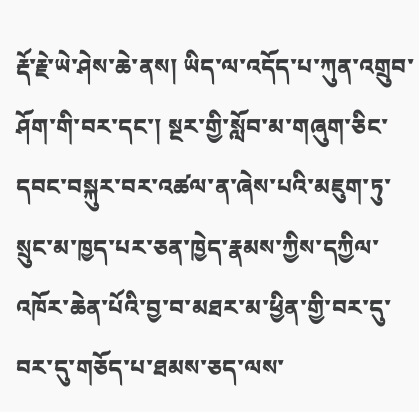རྡོ་རྗེ་ཡེ་ཤེས་ཆེ་ནས། ཡིད་ལ་འདོད་པ་ཀུན་འགྲུབ་ཤོག་གི་བར་དང་། སྔར་གྱི་སློབ་མ་གཞུག་ཅིང་དབང་བསྐུར་བར་འཚལ་ན་ཞེས་པའི་མཇུག་ཏུ་སྲུང་མ་ཁྱད་པར་ཅན་ཁྱེད་རྣམས་ཀྱིས་དཀྱིལ་འཁོར་ཆེན་པོའི་བྱ་བ་མཐར་མ་ཕྱིན་གྱི་བར་དུ་བར་དུ་གཅོད་པ་ཐམས་ཅད་ལས་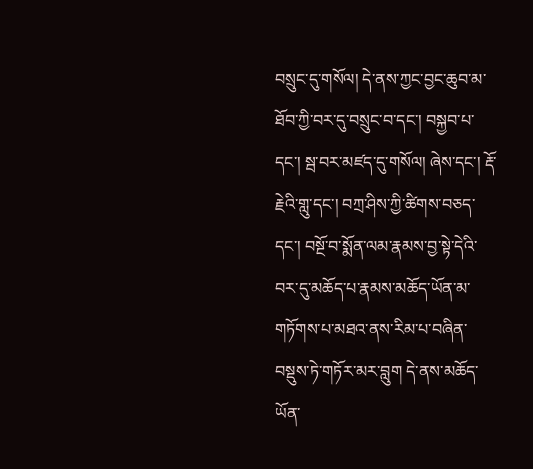བསྲུང་དུ་གསོལ། དེ་ནས་ཀྱང་བྱང་ཆུབ་མ་ཐོབ་ཀྱི་བར་དུ་བསྲུང་བ་དང་། བསྐྱབ་པ་དང་། སྦ་བར་མཛད་དུ་གསོལ། ཞེས་དང་། རྡོ་རྗེའི་གླུ་དང་། བཀྲ་ཤིས་ཀྱི་ཚིགས་བཅད་དང་། བསྔོ་བ་སྨོན་ལམ་རྣམས་བྱ་སྟེ་དེའི་བར་དུ་མཆོད་པ་རྣམས་མཆོད་ཡོན་མ་གཏོགས་པ་མཐའ་ནས་རིམ་པ་བཞིན་བསྡུས་ཏེ་གཏོར་མར་བླུག དེ་ནས་མཆོད་ཡོན་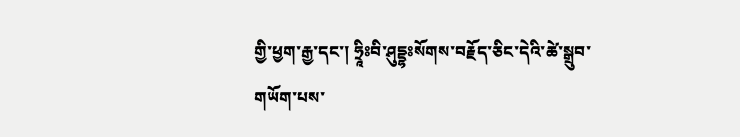གྱི་ཕྱག་རྒྱ་དང་། ཧྲཱིཿབི་ཤུདྡྷཿསོགས་བརྗོད་ཅིང་དེའི་ཚེ་སྒྲུབ་གཡོག་པས་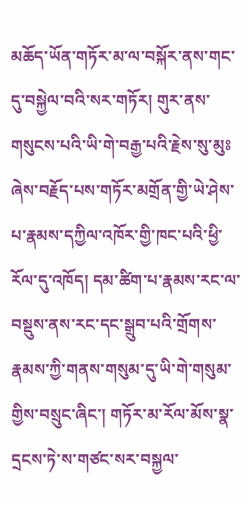མཆོད་ཡོན་གཏོར་མ་ལ་བསྐོར་ནས་གང་དུ་བསྐྱེལ་བའི་སར་གཏོར། གུར་ནས་གསུངས་པའི་ཡི་གེ་བརྒྱ་པའི་རྗེས་སུ་མུཿ ཞེས་བརྗོད་པས་གཏོར་མགྲོན་གྱི་ཡེ་ཤེས་པ་རྣམས་དཀྱིལ་འཁོར་གྱི་ཁང་པའི་ཕྱི་རོལ་དུ་འཁོད། དམ་ཚིག་པ་རྣམས་རང་ལ་བསྡུས་ནས་རང་དང་སྒྲུབ་པའི་གྲོགས་རྣམས་ཀྱི་གནས་གསུམ་དུ་ཡི་གེ་གསུམ་གྱིས་བསྲུང་ཞིང་། གཏོར་མ་རོལ་མོས་སྣ་དྲངས་ཏེ་ས་གཙང་སར་བསྐྱལ་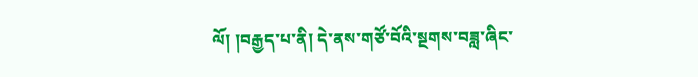ལོ། །བརྒྱད་པ་ནི། དེ་ནས་གཙོ་བོའི་སྔགས་བཟླ་ཞིང་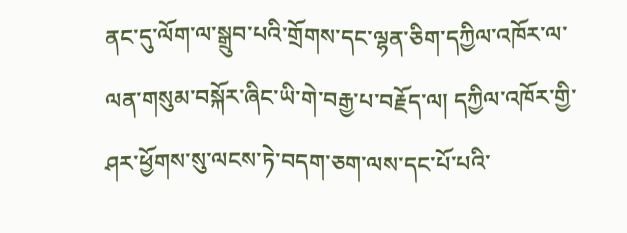ནང་དུ་ལོག་ལ་སྒྲུབ་པའི་གྲོགས་དང་ལྷན་ཅིག་དཀྱིལ་འཁོར་ལ་ལན་གསུམ་བསྐོར་ཞིང་ཡི་གེ་བརྒྱ་པ་བརྗོད་ལ། དཀྱིལ་འཁོར་གྱི་ཤར་ཕྱོགས་སུ་ལངས་ཏེ་བདག་ཅག་ལས་དང་པོ་པའི་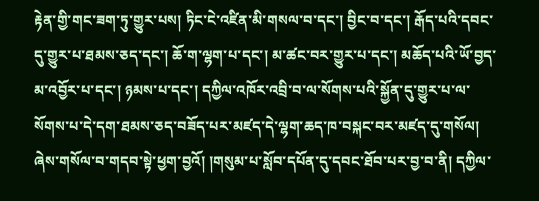རྟེན་གྱི་གང་ཟག་ཏུ་གྱུར་པས། ཏིང་ངེ་འཛིན་མི་གསལ་བ་དང་། བྱིང་བ་དང་། རྒོད་པའི་དབང་དུ་གྱུར་པ་ཐམས་ཅད་དང་། ཆོ་ག་ལྷག་པ་དང་། མ་ཚང་བར་གྱུར་པ་དང་། མཆོད་པའི་ཡོ་བྱད་མ་འབྱོར་པ་དང་། ཉམས་པ་དང་། དཀྱིལ་འཁོར་འབྲི་བ་ལ་སོགས་པའི་སྐྱོན་དུ་གྱུར་པ་ལ་སོགས་པ་དེ་དག་ཐམས་ཅད་བཟོད་པར་མཛད་དེ་ལྷག་ཆད་ཁ་བསྐང་བར་མཛད་དུ་གསོལ། ཞེས་གསོལ་བ་གདབ་སྟེ་ཕྱག་བྱའོ། །གསུམ་པ་སློབ་དཔོན་དུ་དབང་ཐོབ་པར་བྱ་བ་ནི། དཀྱིལ་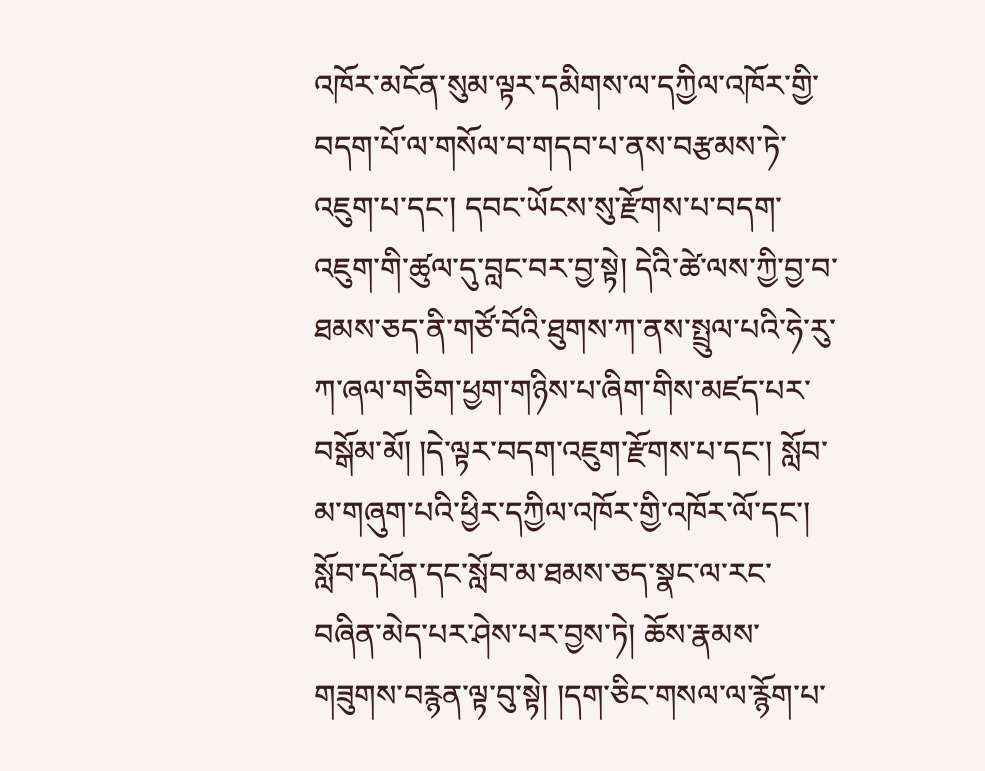འཁོར་མངོན་སུམ་ལྟར་དམིགས་ལ་དཀྱིལ་འཁོར་གྱི་བདག་པོ་ལ་གསོལ་བ་གདབ་པ་ནས་བརྩམས་ཏེ་འཇུག་པ་དང་། དབང་ཡོངས་སུ་རྫོགས་པ་བདག་འཇུག་གི་ཚུལ་དུ་བླང་བར་བྱ་སྟེ། དེའི་ཚེ་ལས་ཀྱི་བྱ་བ་ཐམས་ཅད་ནི་གཙོ་བོའི་ཐུགས་ཀ་ནས་སྤྲུལ་པའི་ཧེ་རུ་ཀ་ཞལ་གཅིག་ཕྱག་གཉིས་པ་ཞིག་གིས་མཛད་པར་བསྒོམ་མོ། །དེ་ལྟར་བདག་འཇུག་རྫོགས་པ་དང་། སློབ་མ་གཞུག་པའི་ཕྱིར་དཀྱིལ་འཁོར་གྱི་འཁོར་ལོ་དང་། སློབ་དཔོན་དང་སློབ་མ་ཐམས་ཅད་སྣང་ལ་རང་བཞིན་མེད་པར་ཤེས་པར་བྱས་ཏེ། ཆོས་རྣམས་གཟུགས་བརྙན་ལྟ་བུ་སྟེ། །དག་ཅིང་གསལ་ལ་རྙོག་པ་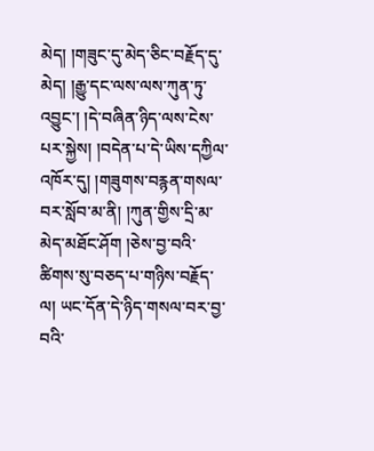མེད། །གཟུང་དུ་མེད་ཅིང་བརྗོད་དུ་མེད། །རྒྱུ་དང་ལས་ལས་ཀུན་ཏུ་འབྱུང་། །དེ་བཞིན་ཉིད་ལས་ངེས་པར་སྐྱེས། །བདེན་པ་དེ་ཡིས་དཀྱིལ་འཁོར་དུ། །གཟུགས་བརྙན་གསལ་བར་སློབ་མ་ནི། །ཀུན་གྱིས་དྲི་མ་མེད་མཐོང་ཤོག །ཅེས་བྱ་བའི་ཚིགས་སུ་བཅད་པ་གཉིས་བརྗོད་ལ། ཡང་དོན་དེ་ཉིད་གསལ་བར་བྱ་བའི་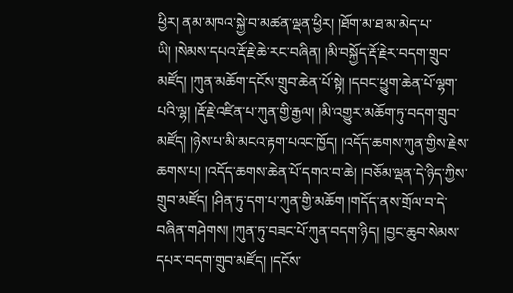ཕྱིར། ནམ་མཁའ་སྐྱེ་བ་མཚན་ལྡན་ཕྱིར། །ཐོག་མ་ཐ་མ་མེད་པ་ཡི། །སེམས་དཔའ་རྡོ་རྗེ་ཆེ་རང་བཞིན། །མི་བསྐྱོད་རྡོ་རྗེར་བདག་གྲུབ་མཛོད། །ཀུན་མཆོག་དངོས་གྲུབ་ཆེན་པོ་སྟེ། །དབང་ཕྱུག་ཆེན་པོ་ལྷག་པའི་ལྷ། །རྡོ་རྗེ་འཛིན་པ་ཀུན་གྱི་རྒྱལ། །མི་འགྱུར་མཆོག་ཏུ་བདག་གྲུབ་མཛོད། །ཉེས་པ་མི་མངའ་རྟག་པའང་ཁྱོད། །འདོད་ཆགས་ཀུན་གྱིས་རྗེས་ཆགས་པ། །འདོད་ཆགས་ཆེན་པོ་དགའ་བ་ཆེ། །བཅོམ་ལྡན་དེ་ཉིད་ཀྱིས་གྲུབ་མཛོད། །ཤིན་ཏུ་དག་པ་ཀུན་གྱི་མཆོག །གདོད་ནས་གྲོལ་བ་དེ་བཞིན་གཤེགས། །ཀུན་ཏུ་བཟང་པོ་ཀུན་བདག་ཉིད། །བྱང་ཆུབ་སེམས་དཔར་བདག་གྲུབ་མཛོད། །དངོས་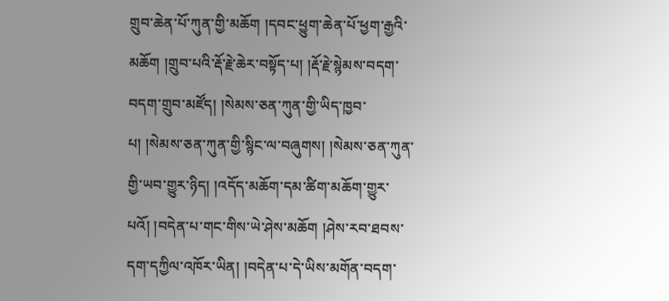གྲུབ་ཆེན་པོ་ཀུན་གྱི་མཆོག །དབང་ཕྱུག་ཆེན་པོ་ཕྱག་རྒྱའི་མཆོག །གྲུབ་པའི་རྡོ་རྗེ་ཆེར་བསྟོད་པ། །རྡོ་རྗེ་སྙེམས་བདག་བདག་གྲུབ་མཛོད། །སེམས་ཅན་ཀུན་གྱི་ཡིད་ཁྱབ་པ། །སེམས་ཅན་ཀུན་གྱི་སྙིང་ལ་བཞུགས། །སེམས་ཅན་ཀུན་གྱི་ཡབ་གྱུར་ཉིད། །འདོད་མཆོག་དམ་ཚིག་མཆོག་གྱུར་པའོ། །བདེན་པ་གང་གིས་ཡེ་ཤེས་མཆོག །ཤེས་རབ་ཐབས་དག་དཀྱིལ་འཁོར་ཡིན། །བདེན་པ་དེ་ཡིས་མགོན་བདག་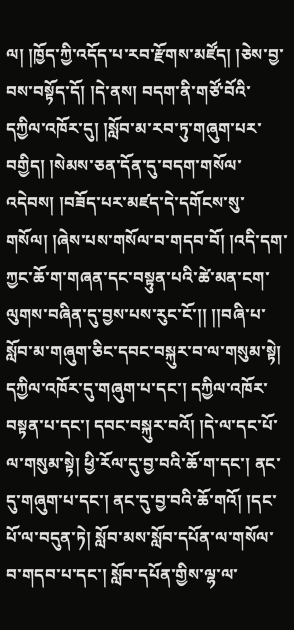ལ། །ཁྱོད་ཀྱི་འདོད་པ་རབ་རྫོགས་མཛོད། །ཅེས་བྱ་བས་བསྟོད་དོ། །དེ་ནས། བདག་ནི་གཙོ་བོའི་དཀྱིལ་འཁོར་དུ། །སློབ་མ་རབ་ཏུ་གཞུག་པར་བགྱིད། །སེམས་ཅན་དོན་དུ་བདག་གསོལ་འདེབས། །བཟོད་པར་མཛད་དེ་དགོངས་སུ་གསོལ། །ཞེས་པས་གསོལ་བ་གདབ་བོ། །འདི་དག་ཀྱང་ཆོ་ག་གཞན་དང་བསྟུན་པའི་ཚེ་མན་ངག་ལུགས་བཞིན་དུ་བྱས་པས་རུང་ངོ་།། །།བཞི་པ་སློབ་མ་གཞུག་ཅིང་དབང་བསྐུར་བ་ལ་གསུམ་སྟེ། དཀྱིལ་འཁོར་དུ་གཞུག་པ་དང་། དཀྱིལ་འཁོར་བསྟན་པ་དང་། དབང་བསྐུར་བའོ། །དེ་ལ་དང་པོ་ལ་གསུམ་སྟེ། ཕྱི་རོལ་དུ་བྱ་བའི་ཆོ་ག་དང་། ནང་དུ་གཞུག་པ་དང་། ནང་དུ་བྱ་བའི་ཆོ་གའོ། །དང་པོ་ལ་བདུན་ཏེ། སློབ་མས་སློབ་དཔོན་ལ་གསོལ་བ་གདབ་པ་དང་། སློབ་དཔོན་གྱིས་ལྷ་ལ་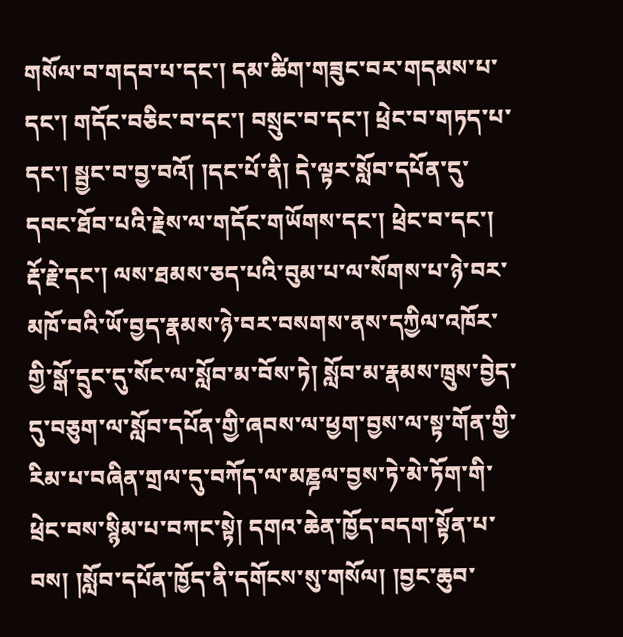གསོལ་བ་གདབ་པ་དང་། དམ་ཚིག་གཟུང་བར་གདམས་པ་དང་། གདོང་བཅིང་བ་དང་། བསྲུང་བ་དང་། ཕྲེང་བ་གཏད་པ་དང་། སྦྱང་བ་བྱ་བའོ། །དང་པོ་ནི། དེ་ལྟར་སློབ་དཔོན་དུ་དབང་ཐོབ་པའི་རྗེས་ལ་གདོང་གཡོགས་དང་། ཕྲེང་བ་དང་། རྡོ་རྗེ་དང་། ལས་ཐམས་ཅད་པའི་བུམ་པ་ལ་སོགས་པ་ཉེ་བར་མཁོ་བའི་ཡོ་བྱད་རྣམས་ཉེ་བར་བསགས་ནས་དཀྱིལ་འཁོར་གྱི་སྒོ་དྲུང་དུ་སོང་ལ་སློབ་མ་བོས་ཏེ། སློབ་མ་རྣམས་ཁྲུས་བྱེད་དུ་བཅུག་ལ་སློབ་དཔོན་གྱི་ཞབས་ལ་ཕྱག་བྱས་ལ་སྟ་གོན་གྱི་རིམ་པ་བཞིན་གྲལ་དུ་བཀོད་ལ་མཎྜལ་བྱས་ཏེ་མེ་ཏོག་གི་ཕྲེང་བས་སྙིམ་པ་བཀང་སྟེ། དགའ་ཆེན་ཁྱོད་བདག་སྟོན་པ་བས། །སློབ་དཔོན་ཁྱོད་ནི་དགོངས་སུ་གསོལ། །བྱང་ཆུབ་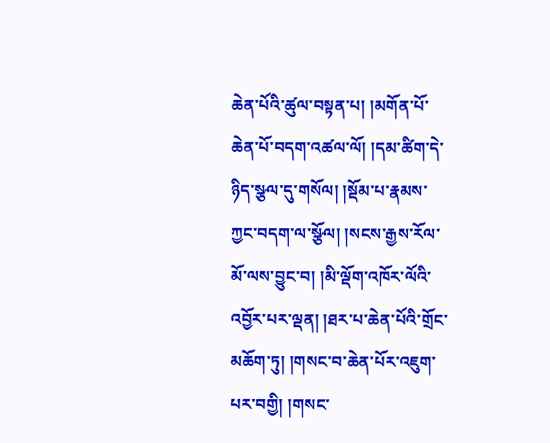ཆེན་པོའི་ཚུལ་བསྟན་པ། །མགོན་པོ་ཆེན་པོ་བདག་འཚལ་ལོ། །དམ་ཚིག་དེ་ཉིད་སྩལ་དུ་གསོལ། །སྡོམ་པ་རྣམས་ཀྱང་བདག་ལ་སྩོལ། །སངས་རྒྱས་རོལ་མོ་ལས་བྱུང་བ། །མི་ལྡོག་འཁོར་ལོའི་འབྱོར་པར་ལྡན། །ཐར་པ་ཆེན་པོའི་གྲོང་མཆོག་ཏུ། །གསང་བ་ཆེན་པོར་འཇུག་པར་བགྱི། །གསང་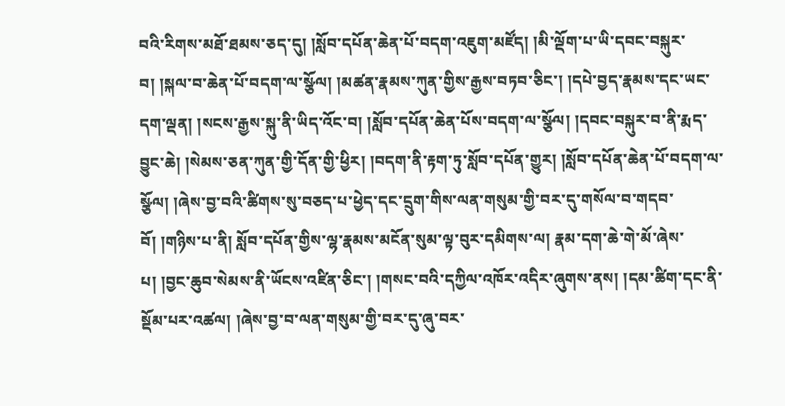བའི་རིགས་མཐོ་ཐམས་ཅད་དུ། །སློབ་དཔོན་ཆེན་པོ་བདག་འཇུག་མཛོད། །མི་ལྡོག་པ་ཡི་དབང་བསྐུར་བ། །སྐལ་བ་ཆེན་པོ་བདག་ལ་སྩོལ། །མཚན་རྣམས་ཀུན་གྱིས་རྒྱས་བཏབ་ཅིང་། །དཔེ་བྱད་རྣམས་དང་ཡང་དག་ལྡན། །སངས་རྒྱས་སྐུ་ནི་ཡིད་འོང་བ། །སློབ་དཔོན་ཆེན་པོས་བདག་ལ་སྩོལ། །དབང་བསྐུར་བ་ནི་རྨད་བྱུང་ཆེ། །སེམས་ཅན་ཀུན་གྱི་དོན་གྱི་ཕྱིར། །བདག་ནི་རྟག་ཏུ་སློབ་དཔོན་གྱུར། །སློབ་དཔོན་ཆེན་པོ་བདག་ལ་སྩོལ། །ཞེས་བྱ་བའི་ཚིགས་སུ་བཅད་པ་ཕྱེད་དང་དྲུག་གིས་ལན་གསུམ་གྱི་བར་དུ་གསོལ་བ་གདབ་བོ། །གཉིས་པ་ནི། སློབ་དཔོན་གྱིས་ལྷ་རྣམས་མངོན་སུམ་ལྟ་བུར་དམིགས་ལ། རྣམ་དག་ཆེ་གེ་མོ་ཞེས་པ། །བྱང་ཆུབ་སེམས་ནི་ཡོངས་འཛིན་ཅིང་། །གསང་བའི་དཀྱིལ་འཁོར་འདིར་ཞུགས་ནས། །དམ་ཚིག་དང་ནི་སྡོམ་པར་འཚལ། །ཞེས་བྱ་བ་ལན་གསུམ་གྱི་བར་དུ་ཞུ་བར་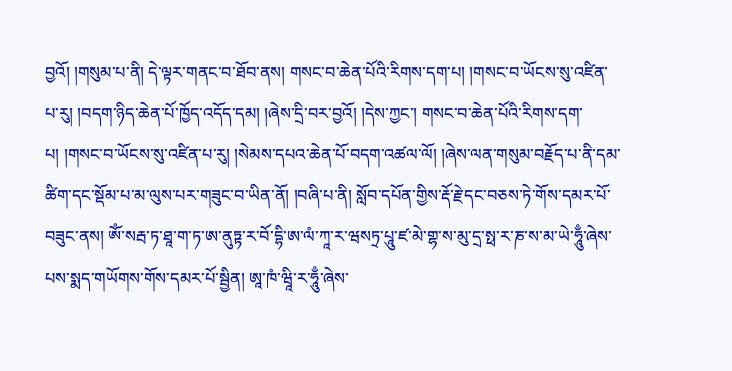བྱའོ། །གསུམ་པ་ནི། དེ་ལྟར་གནང་བ་ཐོབ་ནས། གསང་བ་ཆེན་པོའི་རིགས་དག་པ། །གསང་བ་ཡོངས་སུ་འཛིན་པ་རུ། །བདག་ཉིད་ཆེན་པོ་ཁྱོད་འདོད་དམ། །ཞེས་དྲི་བར་བྱའོ། །དེས་ཀྱང་། གསང་བ་ཆེན་པོའི་རིགས་དག་པ། །གསང་བ་ཡོངས་སུ་འཛིན་པ་རུ། །སེམས་དཔའ་ཆེན་པོ་བདག་འཚལ་ལོ། །ཞེས་ལན་གསུམ་བརྗོད་པ་ནི་དམ་ཚིག་དང་སྡོམ་པ་མ་ལུས་པར་གཟུང་བ་ཡིན་ནོ། །བཞི་པ་ནི། སློབ་དཔོན་གྱིས་རྡོ་རྗེ་དང་བཅས་ཏེ་གོས་དམར་པོ་བཟུང་ནས། ཨོཾ་སརྦ་ཏ་ཐཱ་ག་ཏ་ཨ་ནུཏྟ་ར་བོ་དྷི་ཨ་ལཾ་ཀཱ་ར་ཝསཏྲ་པཱུ་ཛ་མེ་གྷ་ས་མུ་དྲ་སྥ་ར་ཎ་ས་མ་ཡེ་ཧཱུྃ་ཞེས་པས་སྨད་གཡོགས་གོས་དམར་པོ་སྦྱིན། ཨཱ་ཁཾ་ཝཱི་ར་ཧཱུྃ་ཞེས་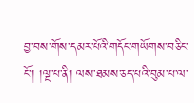བྱ་བས་གོས་དམར་པོའི་གདོང་གཡོགས་བཅིང་ངོ་། །ལྔ་པ་ནི། ལས་ཐམས་ཅད་པའི་བུམ་པ་ལ་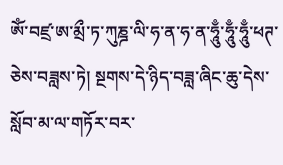ཨོཾ་བཛྲ་ཨ་མྲྀ་ཏ་ཀུཎྜ་ལི་ཧ་ན་ཧ་ན་ཧཱུྃ་ཧཱུྃ་ཧཱུྃ་ཕཊ་ཅེས་བཟླས་ཏེ། སྔགས་དེ་ཉིད་བཟླ་ཞིང་ཆུ་དེས་སློབ་མ་ལ་གཏོར་བར་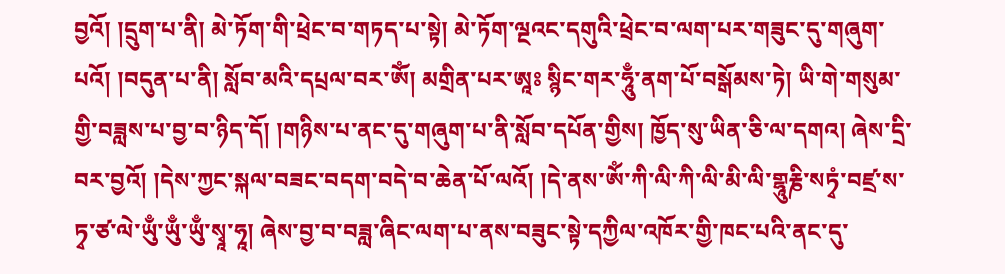བྱའོ། །དྲུག་པ་ནི། མེ་ཏོག་གི་ཕྲེང་བ་གཏད་པ་སྟེ། མེ་ཏོག་ལྔའང་དགུའི་ཕྲེང་བ་ལག་པར་གཟུང་དུ་གཞུག་པའོ། །བདུན་པ་ནི། སློབ་མའི་དཔྲལ་བར་ཨོཾ། མགྲིན་པར་ཨཱཿ སྙིང་གར་ཧཱུྃ་ནག་པོ་བསྒོམས་ཏེ། ཡི་གེ་གསུམ་གྱི་བཟླས་པ་བྱ་བ་ཉིད་དོ། །གཉིས་པ་ནང་དུ་གཞུག་པ་ནི་སློབ་དཔོན་གྱིས། ཁྱོད་སུ་ཡིན་ཅི་ལ་དགའ། ཞེས་དྲི་བར་བྱའོ། །དེས་ཀྱང་སྐལ་བཟང་བདག་བདེ་བ་ཆེན་པོ་ལའོ། །དེ་ནས་ཨོཾ་ཀི་ལི་ཀི་ལི་མི་ལི་གྷཱུརྞི་སཏྭཾ་བཛྲ་ས་ཏྭ་ཙ་ལེ་ཡུྃ་ཡུྃ་ཡུྃ་སྭཱ་ཧཱ། ཞེས་བྱ་བ་བཟླ་ཞིང་ལག་པ་ནས་བཟུང་སྟེ་དཀྱིལ་འཁོར་གྱི་ཁང་པའི་ནང་དུ་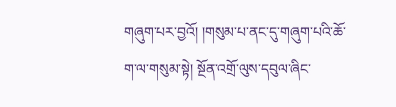གཞུག་པར་བྱའོ། །གསུམ་པ་ནང་དུ་གཞུག་པའི་ཆོ་ག་ལ་གསུམ་སྟེ། སྔོན་འགྲོ་ལུས་དབུལ་ཞིང་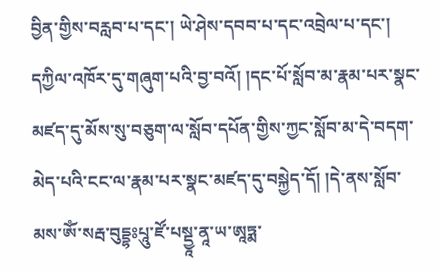བྱིན་གྱིས་བརླབ་པ་དང་། ཡེ་ཤེས་དབབ་པ་དང་འབྲེལ་པ་དང་། དཀྱིལ་འཁོར་དུ་གཞུག་པའི་བྱ་བའོ། །དང་པོ་སློབ་མ་རྣམ་པར་སྣང་མཛད་དུ་མོས་སུ་བཅུག་ལ་སློབ་དཔོན་གྱིས་ཀྱང་སློབ་མ་དེ་བདག་མེད་པའི་ངང་ལ་རྣམ་པར་སྣང་མཛད་དུ་བསྐྱེད་དོ། །དེ་ནས་སློབ་མས་ཨོཾ་སརྦ་བུདྡྷཿཔཱུ་ཛོ་པསྡྱཱ་ནཱ་ཡ་ཨཱཏྨ་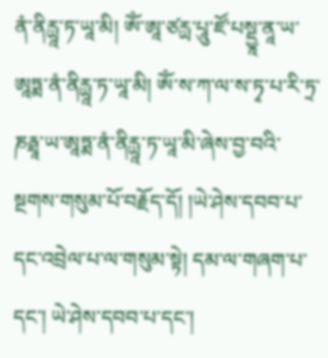ནཾ་ནིརྻཱ་ཏ་ཡཱ་མི། ཨོཾ་ཨཱ་ཙརྻ་པཱུ་ཛོ་པསྡྱཱ་ནཱ་ཡ་ཨཱཏྨ་ནཾ་ནིརྻཱ་ཏ་ཡཱ་མི། ཨོཾ་ས་ཀ་ལ་ས་ཏྭ་པ་རི་ཏྲ་ཎརྠཱ་ཡ་ཨཱཏྨ་ནཾ་ནིརྻཱ་ཏ་ཡཱ་མི་ཞེས་བྱ་བའི་སྔགས་གསུམ་པོ་བརྗོད་དོ། །ཡེ་ཤེས་དབབ་པ་དང་འབྲེལ་པ་ལ་གསུམ་སྟེ། དམ་ལ་གཞག་པ་དང་། ཡེ་ཤེས་དབབ་པ་དང་།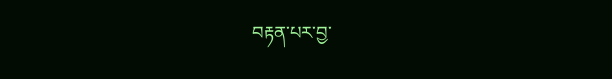བརྟན་པར་བྱ་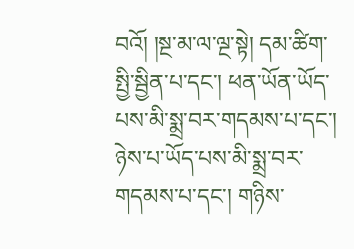བའོ། །སྔ་མ་ལ་ལྔ་སྟེ། དམ་ཚིག་སྤྱི་སྦྱིན་པ་དང་། ཕན་ཡོན་ཡོད་པས་མི་སྨྲ་བར་གདམས་པ་དང་། ཉེས་པ་ཡོད་པས་མི་སྨྲ་བར་གདམས་པ་དང་། གཉིས་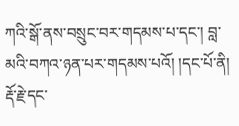ཀའི་སྒོ་ནས་བསྲུང་བར་གདམས་པ་དང་། བླ་མའི་བཀའ་ཉན་པར་གདམས་པའོ། །དང་པོ་ནི། རྡོ་རྗེ་དང་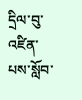དྲིལ་བུ་འཛིན་པས་སློབ་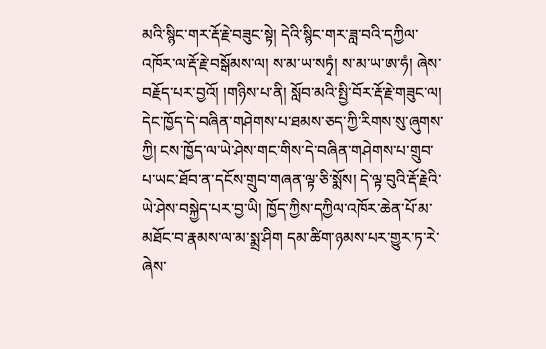མའི་སྙིང་གར་རྡོ་རྗེ་བཟུང་སྟེ། དེའི་སྙིང་གར་ཟླ་བའི་དཀྱིལ་འཁོར་ལ་རྡོ་རྗེ་བསྒོམས་ལ། ས་མ་ཡ་སཏྭཾ། ས་མ་ཡ་ཨ་ཧཾ། ཞེས་བརྗོད་པར་བྱའོ། །གཉིས་པ་ནི། སློབ་མའི་སྤྱི་བོར་རྡོ་རྗེ་གཟུང་ལ། དེང་ཁྱོད་དེ་བཞིན་གཤེགས་པ་ཐམས་ཅད་ཀྱི་རིགས་སུ་ཞུགས་ཀྱི། ངས་ཁྱོད་ལ་ཡེ་ཤེས་གང་གིས་དེ་བཞིན་གཤེགས་པ་གྲུབ་པ་ཡང་ཐོབ་ན་དངོས་གྲུབ་གཞན་ལྟ་ཅི་སྨོས། དེ་ལྟ་བུའི་རྡོ་རྗེའི་ཡེ་ཤེས་བསྐྱེད་པར་བྱ་ཡི། ཁྱོད་ཀྱིས་དཀྱིལ་འཁོར་ཆེན་པོ་མ་མཐོང་བ་རྣམས་ལ་མ་སྨྲ་ཤིག དམ་ཚིག་ཉམས་པར་གྱུར་ཏ་རེ་ཞེས་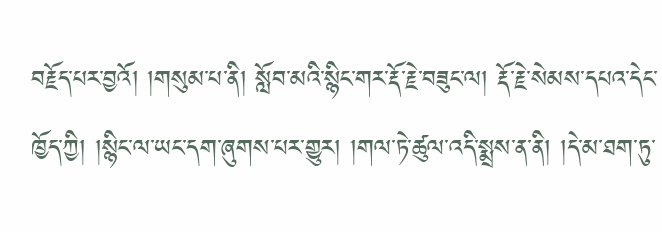བརྗོད་པར་བྱའོ། །གསུམ་པ་ནི། སློབ་མའི་སྙིང་གར་རྡོ་རྗེ་བཟུང་ལ། རྡོ་རྗེ་སེམས་དཔའ་དེང་ཁྱོད་ཀྱི། །སྙིང་ལ་ཡང་དག་ཞུགས་པར་གྱུར། །གལ་ཏེ་ཚུལ་འདི་སྨྲས་ན་ནི། །དེ་མ་ཐག་ཏུ་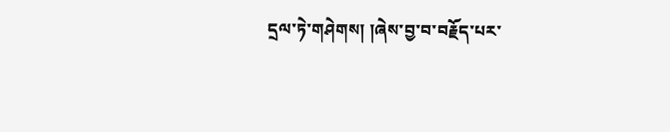དྲལ་ཏེ་གཤེགས། །ཞེས་བྱ་བ་བརྗོད་པར་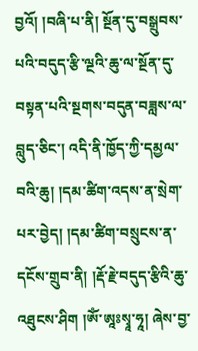བྱའོ། །བཞི་པ་ནི། སྔོན་དུ་བསྒྲུབས་པའི་བདུད་རྩི་ལྔའི་ཆུ་ལ་སྔོན་དུ་བསྟན་པའི་སྔགས་བདུན་བཟླས་ལ་བླུད་ཅིང་། འདི་ནི་ཁྱོད་ཀྱི་དམྱལ་བའི་ཆུ། །དམ་ཚིག་འདས་ན་སྲེག་པར་བྱེད། །དམ་ཚིག་བསྲུངས་ན་དངོས་གྲུབ་ནི། །རྡོ་རྗེ་བདུད་རྩིའི་ཆུ་འཐུངས་ཤིག །ཨོཾ་ཨཱཿསྭཱ་ཧཱ། ཞེས་བྱ་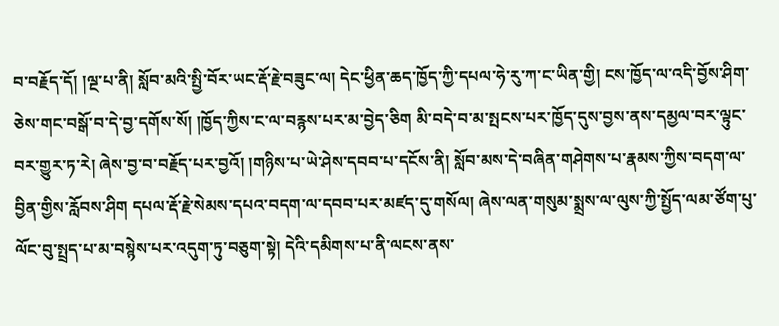བ་བརྗོད་དོ། །ལྔ་པ་ནི། སློབ་མའི་སྤྱི་བོར་ཡང་རྡོ་རྗེ་བཟུང་ལ། དེང་ཕྱིན་ཆད་ཁྱོད་ཀྱི་དཔལ་ཧེ་རུ་ཀ་ང་ཡིན་གྱི། ངས་ཁྱོད་ལ་འདི་བྱོས་ཤིག་ཅེས་གང་བསྒོ་བ་དེ་བྱ་དགོས་སོ། །ཁྱོད་ཀྱིས་ང་ལ་བརྙས་པར་མ་བྱེད་ཅིག མི་བདེ་བ་མ་སྤངས་པར་ཁྱོད་དུས་བྱས་ནས་དམྱལ་བར་ལྟུང་བར་གྱུར་ཏ་རེ། ཞེས་བྱ་བ་བརྗོད་པར་བྱའོ། །གཉིས་པ་ཡེ་ཤེས་དབབ་པ་དངོས་ནི། སློབ་མས་དེ་བཞིན་གཤེགས་པ་རྣམས་ཀྱིས་བདག་ལ་བྱིན་གྱིས་རློབས་ཤིག དཔལ་རྡོ་རྗེ་སེམས་དཔའ་བདག་ལ་དབབ་པར་མཛད་དུ་གསོལ། ཞེས་ལན་གསུམ་སྨྲས་ལ་ལུས་ཀྱི་སྤྱོད་ལམ་ཙོག་པུ་ལོང་བུ་སྤྲད་པ་མ་བསྙེས་པར་འདུག་ཏུ་བཅུག་སྟེ། དེའི་དམིགས་པ་ནི་ལངས་ནས་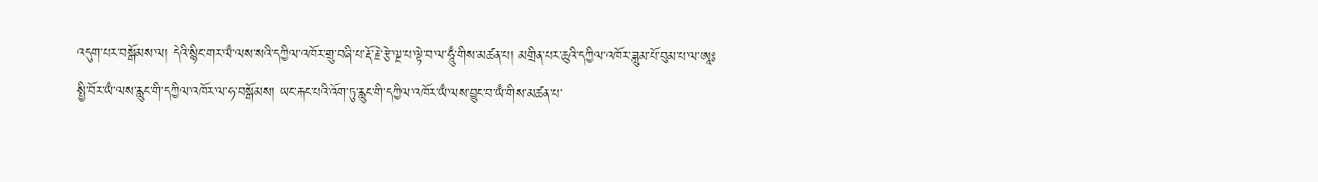འདུག་པར་བསྒོམས་ལ། དེའི་སྙིང་གར་ལྃ་ལས་སའི་དཀྱིལ་འཁོར་གྲུ་བཞི་པ་རྡོ་རྗེ་རྩེ་ལྔ་པ་ལྟེ་བ་ལ་ཧཱུྃ་གིས་མཚན་པ། མགྲིན་པར་ཆུའི་དཀྱིལ་འཁོར་ཟླུམ་པོ་བུམ་པ་ལ་ཨཱཿ སྤྱི་བོར་ཡྃ་ལས་རླུང་གི་དཀྱིལ་འཁོར་ལ་ཧ་བསྒོམས། ཡང་རྐང་པའི་འོག་ཏུ་རླུང་གི་དཀྱིལ་འཁོར་ཡྃ་ལས་བྱུང་བ་ཡྃ་གིས་མཚན་པ་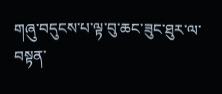གཞུ་བདུངས་པ་ལྟ་བུ་ཆང་ཟུང་ཐུར་ལ་བསྟན་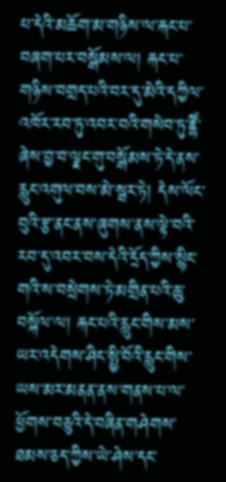པ་དེའི་མཆོག་མ་གཉིས་ལ་རྐང་པ་བཞག་པར་བསྒོམས་ལ། རྐང་པ་གཉིས་བགྲད་པའི་བར་དུ་མེའི་དཀྱིལ་འཁོར་རབ་ཏུ་འབར་བའི་གསེབ་ཏུ་ཛྷཻཾ་ཞེས་བྱ་བ་ལྗང་གུ་བསྒོམས་ཏེ་དེ་ནས་རླུང་འགུལ་བས་མེ་སྦར་ཏེ། དེས་ལོང་བུའི་རྩ་ནང་ནས་ཞུགས་ནས་ལྟེ་བའི་རབ་དུ་འབར་བས་དེའི་དྲོད་ཀྱིས་སྙིང་གའི་ས་བསྲེགས་ཏེ་མགྲིན་པའི་ཆུ་བསྐོལ་ལ། རྐང་པའི་རླུང་གིས་མས་ཡར་འདེགས་ཤིང་སྤྱི་བོའི་རླུང་གིས་ཡས་མར་མནན་ནས་གནས་པ་ལ་ཕྱོགས་བཅུའི་དེ་བཞིན་གཤེགས་ཐམས་ཅད་ཀྱིས་ཡེ་ཤེས་དང་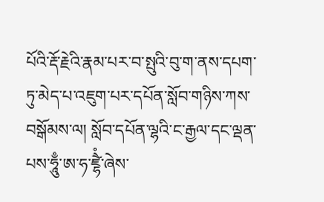པོའི་རྡོ་རྗེའི་རྣམ་པར་བ་སྤུའི་བུ་ག་ནས་དཔག་ཏུ་མེད་པ་འཇུག་པར་དཔོན་སློབ་གཉིས་ཀས་བསྒོམས་ལ། སློབ་དཔོན་ལྷའི་ང་རྒྱལ་དང་ལྡན་པས་ཧཱུྃ་ཨ་ཧ་ཛྷཻཾ་ཞེས་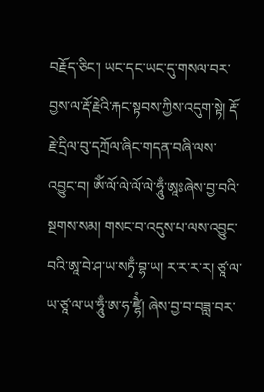བརྗོད་ཅིང་། ཡང་དང་ཡང་དུ་གསལ་བར་བྱས་ལ་རྡོ་རྗེའི་རྐང་སྟབས་ཀྱིས་འདུག་སྟེ། རྡོ་རྗེ་དྲིལ་བུ་དཀྲོལ་ཞིང་གདན་བཞི་ལས་འབྱུང་བ། ཨོཾ་ལོ་ལེ་ལོ་ལེ་ཧཱུྃ་ཨཱཿཞེས་བྱ་བའི་སྔགས་སམ། གསང་བ་འདུས་པ་ལས་འབྱུང་བའི་ཨཱ་བེ་ཤ་ཡ་སཏྭྃ་བྷ་ཡ། ར་ར་ར་ར། ཙཱ་ལ་ཡ་ཙཱ་ལ་ཡ་ཧཱུྃ་ཨ་ཧ་ཛྷཻཾ། ཞེས་བྱ་བ་བཟླ་བར་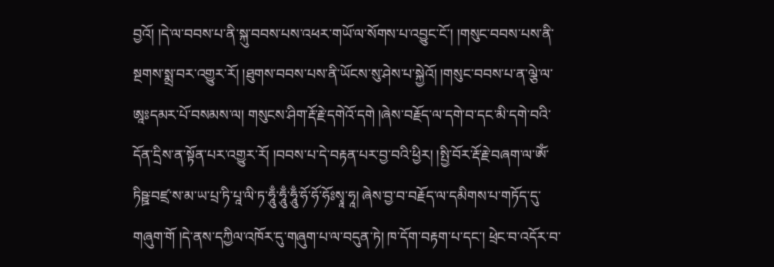བྱའོ། །དེ་ལ་བབས་པ་ནི་སྐུ་བབས་པས་འཕར་གཡོ་ལ་སོགས་པ་འབྱུང་ངོ་། །གསུང་བབས་པས་ནི་སྔགས་སྨྲ་བར་འགྱུར་རོ། །ཐུགས་བབས་པས་ནི་ཡོངས་སུ་ཤེས་པ་སྐྱེའོ། །གསུང་བབས་པ་ན་ལྕེ་ལ་ཨཱཿདམར་པོ་བསམས་ལ། གསུངས་ཤིག་རྡོ་རྗེ་དགེའོ་དགེ །ཞེས་བརྗོད་ལ་དགེ་བ་དང་མི་དགེ་བའི་དོན་དྲིས་ན་སྟོན་པར་འགྱུར་རོ། །བབས་པ་དེ་བརྟན་པར་བྱ་བའི་ཕྱིར། །སྤྱི་བོར་རྡོ་རྗེ་བཞག་ལ་ཨོཾ་ཏིཥྛ་བཛྲ་ས་མ་ཡ་པྲ་ཏི་པཱ་ལི་ཏ་ཧཱུྃ་ཧཱུྃ་ཧཱུྃ་ཧོ་ཧོ་ཧོཿསྭཱ་ཧཱ། ཞེས་བྱ་བ་བརྗོད་ལ་དམིགས་པ་གཏོད་དུ་གཞུག་གོ །དེ་ནས་དཀྱིལ་འཁོར་དུ་གཞུག་པ་ལ་བདུན་ཏེ། ཁ་དོག་བརྟག་པ་དང་། ཕྲེང་བ་འདོར་བ་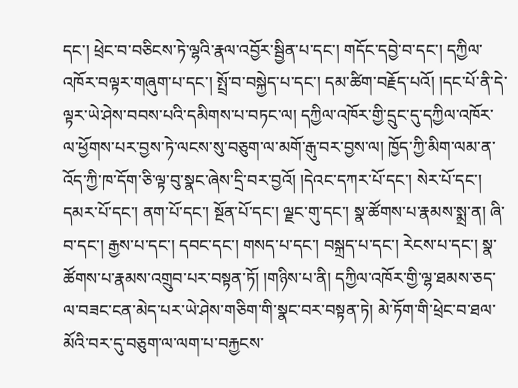དང་། ཕྲེང་བ་བཅིངས་ཏེ་ལྷའི་རྣལ་འབྱོར་སྦྱིན་པ་དང་། གདོང་དབྱེ་བ་དང་། དཀྱིལ་འཁོར་བལྟར་གཞུག་པ་དང་། སྤྲོ་བ་བསྐྱེད་པ་དང་། དམ་ཚིག་བརྗོད་པའོ། །དང་པོ་ནི་དེ་ལྟར་ཡེ་ཤེས་བབས་པའི་དམིགས་པ་བཏང་ལ། དཀྱིལ་འཁོར་གྱི་དྲུང་དུ་དཀྱིལ་འཁོར་ལ་ཕྱོགས་པར་བྱས་ཏེ་ལངས་སུ་བཅུག་ལ་མགོ་རྒུ་བར་བྱས་ལ། ཁྱོད་ཀྱི་མིག་ལམ་ན་འོད་ཀྱི་ཁ་དོག་ཅི་ལྟ་བུ་སྣང་ཞེས་དྲི་བར་བྱའོ། །དེའང་དཀར་པོ་དང་། སེར་པོ་དང་། དམར་པོ་དང་། ནག་པོ་དང་། སྔོན་པོ་དང་། ལྗང་གུ་དང་། སྣ་ཚོགས་པ་རྣམས་སྨྲ་ན། ཞི་བ་དང་། རྒྱས་པ་དང་། དབང་དང་། གསད་པ་དང་། བསྐྲད་པ་དང་། རེངས་པ་དང་། སྣ་ཚོགས་པ་རྣམས་འགྲུབ་པར་བསྟན་ཏོ། །གཉིས་པ་ནི། དཀྱིལ་འཁོར་གྱི་ལྷ་ཐམས་ཅད་ལ་བཟང་ངན་མེད་པར་ཡེ་ཤེས་གཅིག་གི་སྣང་བར་བསྟན་ཏེ། མེ་ཏོག་གི་ཕྲེང་བ་ཐལ་མོའི་བར་དུ་བཅུག་ལ་ལག་པ་བརྐྱངས་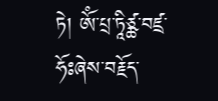ཏེ། ཨོཾ་པྲ་ཏཱིཙྪ་བཛྲ་ཧོཿཞེས་བརྗོད་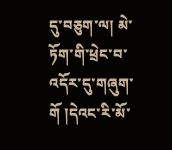དུ་བཅུག་ལ། མེ་ཏོག་གི་ཕྲེང་བ་འདོར་དུ་གཞུག་གོ །དེའང་རི་མོ་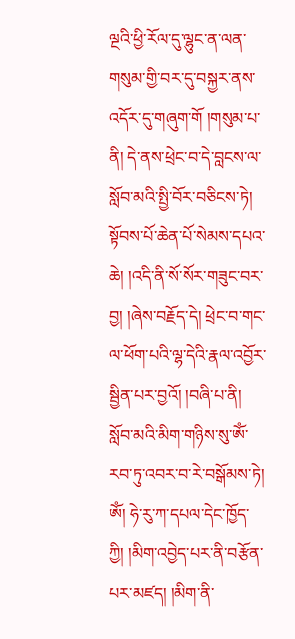ལྔའི་ཕྱི་རོལ་དུ་ལྷུང་ན་ལན་གསུམ་གྱི་བར་དུ་བསྐྱར་ནས་འདོར་དུ་གཞུག་གོ །གསུམ་པ་ནི། དེ་ནས་ཕྲེང་བ་དེ་བླངས་ལ་སློབ་མའི་སྤྱི་བོར་བཅིངས་ཏེ། སྟོབས་པོ་ཆེན་པོ་སེམས་དཔའ་ཆེ། །འདི་ནི་སོ་སོར་གཟུང་བར་བྱ། །ཞེས་བརྗོད་དེ། ཕྲེང་བ་གང་ལ་ཕོག་པའི་ལྷ་དེའི་རྣལ་འབྱོར་སྦྱིན་པར་བྱའོ། །བཞི་པ་ནི། སློབ་མའི་མིག་གཉིས་སུ་ཨོཾ་རབ་ཏུ་འབར་བ་རེ་བསྒོམས་ཏེ། ཨོཾ། ཧེ་རུ་ཀ་དཔལ་དེང་ཁྱོད་ཀྱི། །མིག་འབྱེད་པར་ནི་བརྩོན་པར་མཛད། །མིག་ནི་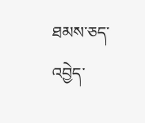ཐམས་ཅད་འབྱེད་